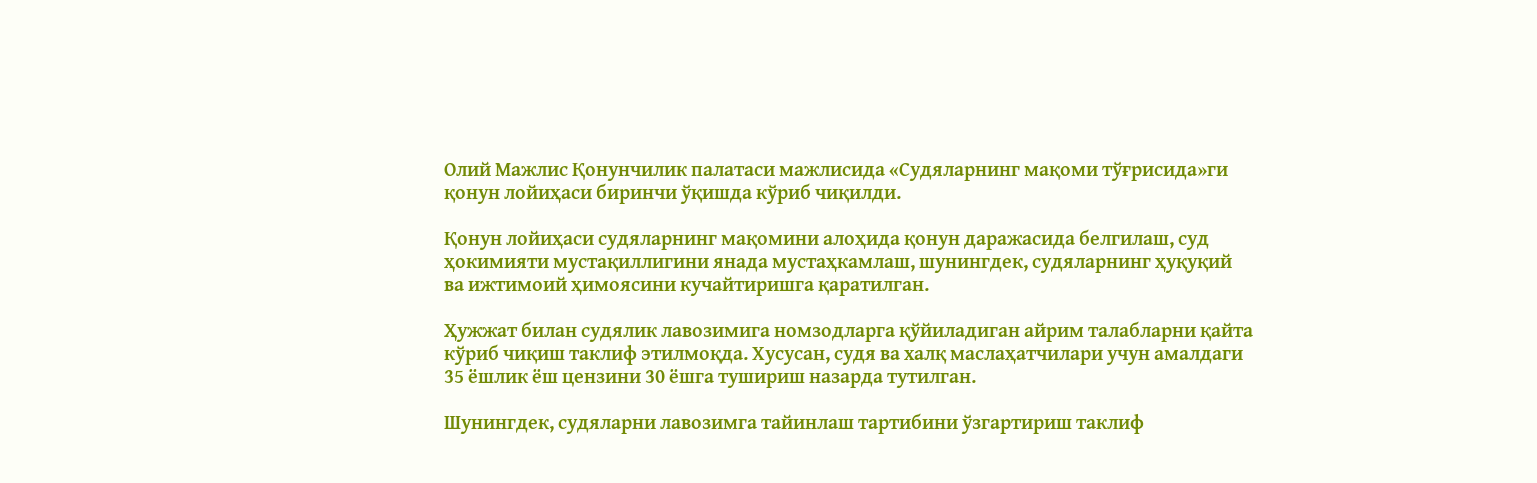Олий Мажлис Қонунчилик палатаси мажлисида «Судяларнинг мақоми тўғрисида»ги қонун лойиҳаси биринчи ўқишда кўриб чиқилди.

Қонун лойиҳаси судяларнинг мақомини алоҳида қонун даражасида белгилаш, суд ҳокимияти мустақиллигини янада мустаҳкамлаш, шунингдек, судяларнинг ҳуқуқий ва ижтимоий ҳимоясини кучайтиришга қаратилган.

Ҳужжат билан судялик лавозимига номзодларга қўйиладиган айрим талабларни қайта кўриб чиқиш таклиф этилмоқда. Хусусан, судя ва халқ маслаҳатчилари учун амалдаги 35 ёшлик ёш цензини 30 ёшга тушириш назарда тутилган.

Шунингдек, судяларни лавозимга тайинлаш тартибини ўзгартириш таклиф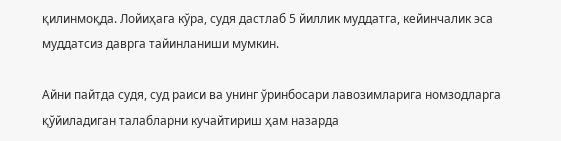қилинмоқда. Лойиҳага кўра, судя дастлаб 5 йиллик муддатга, кейинчалик эса муддатсиз даврга тайинланиши мумкин.

Айни пайтда судя, суд раиси ва унинг ўринбосари лавозимларига номзодларга қўйиладиган талабларни кучайтириш ҳам назарда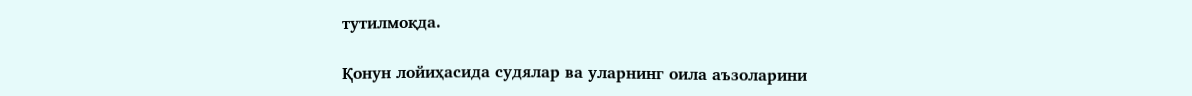тутилмоқда.

Қонун лойиҳасида судялар ва уларнинг оила аъзоларини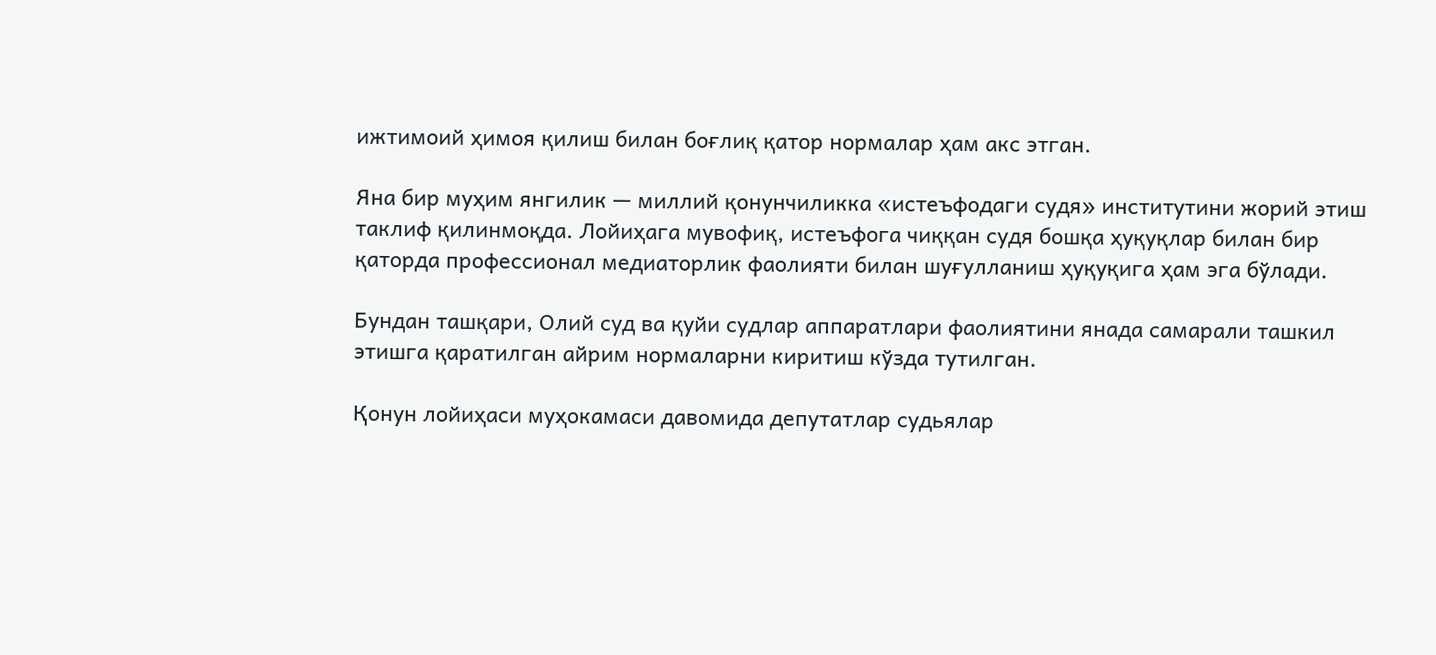ижтимоий ҳимоя қилиш билан боғлиқ қатор нормалар ҳам акс этган.

Яна бир муҳим янгилик — миллий қонунчиликка «истеъфодаги судя» институтини жорий этиш таклиф қилинмоқда. Лойиҳага мувофиқ, истеъфога чиққан судя бошқа ҳуқуқлар билан бир қаторда профессионал медиаторлик фаолияти билан шуғулланиш ҳуқуқига ҳам эга бўлади.

Бундан ташқари, Олий суд ва қуйи судлар аппаратлари фаолиятини янада самарали ташкил этишга қаратилган айрим нормаларни киритиш кўзда тутилган.

Қонун лойиҳаси муҳокамаси давомида депутатлар судьялар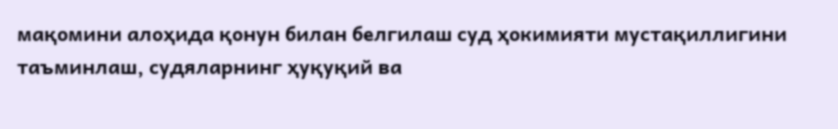мақомини алоҳида қонун билан белгилаш суд ҳокимияти мустақиллигини таъминлаш, судяларнинг ҳуқуқий ва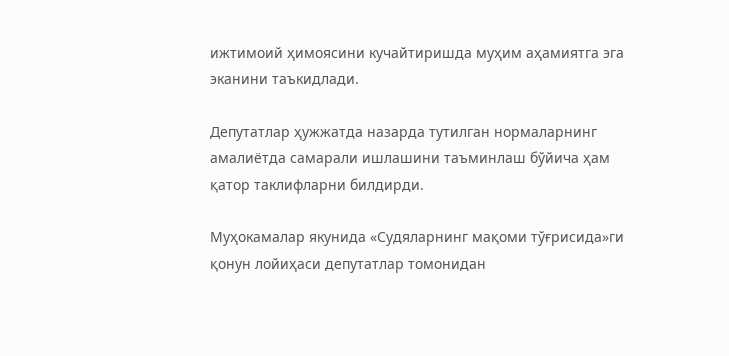ижтимоий ҳимоясини кучайтиришда муҳим аҳамиятга эга эканини таъкидлади.

Депутатлар ҳужжатда назарда тутилган нормаларнинг амалиётда самарали ишлашини таъминлаш бўйича ҳам қатор таклифларни билдирди.

Муҳокамалар якунида «Судяларнинг мақоми тўғрисида»ги қонун лойиҳаси депутатлар томонидан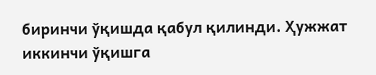биринчи ўқишда қабул қилинди. Ҳужжат иккинчи ўқишга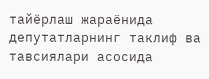тайёрлаш жараёнида депутатларнинг таклиф ва тавсиялари асосида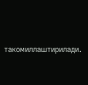такомиллаштирилади.